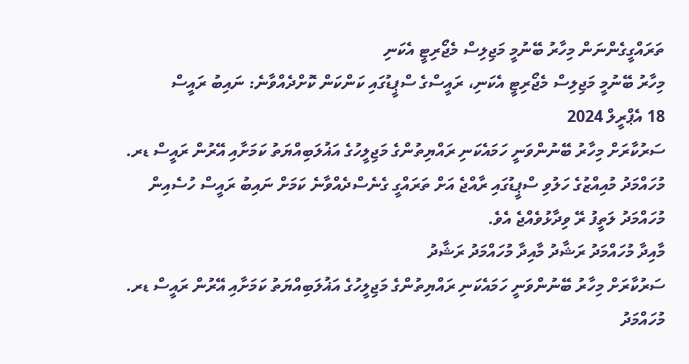ތަރައްގީގެންނަން މިހާރު ބޭނުމީ މަޖިލިސް މެޖޯރިޓީ އެކަނި
މިހާރު ބޭނުމީ މަޖިލިސް މެޖޯރިޓީ އެކަނި، ރައީސްގެ ސްޕީޑުގައި ކަންކަން ކޮށްދެއްވާނެ: ނައިބު ރައީސް
18 އެޕްރީލް 2024
ސަރުކާރަށް މިހާރު ބޭނުންވަނީ ހަމައެކަނި ރައްޔިތުންގެ މަޖިލީހުގެ އަޣުލަބިއްޔަތު ކަމަށާއި އޭރުން ރައީސް ޑރ. މުހައްމަދު މުއިއްޒުގެ ހަލުވި ސްޕީޑުގައި ރާއްޖެ އަށް ތަރައްގީ ގެނެސްދެއްވާނެ ކަމަށް ނައިބު ރައީސް ހުސެއިން މުހައްމަދު ލަތީފު ރޭ ވިދާޅުވެއްޖެ އެވެ.
މާއިދާ މުހައްމަދު ރަޝާދު މާއިދާ މުހައްމަދު ރަޝާދު
ސަރުކާރަށް މިހާރު ބޭނުންވަނީ ހަމައެކަނި ރައްޔިތުންގެ މަޖިލީހުގެ އަޣުލަބިއްޔަތު ކަމަށާއި އޭރުން ރައީސް ޑރ. މުހައްމަދު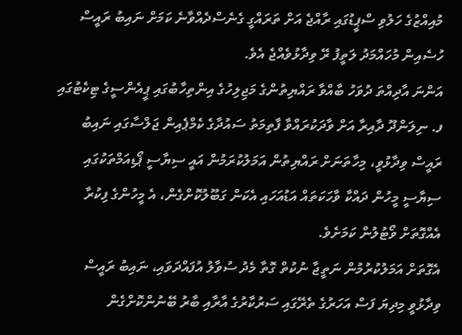މުއިއްޒުގެ ހަލުވި ސްޕީޑުގައި ރާއްޖެ އަށް ތަރައްގީ ގެނެސްދެއްވާނެ ކަމަށް ނައިބު ރައީސް ހުސެއިން މުހައްމަދު ލަތީފު ރޭ ވިދާޅުވެއްޖެ އެވެ.
އަންނަ އާދިއްތަ ދުވަހު ބާއްވާ ރައްޔިތުންގެ މަޖިލިހުގެ އިންތިހާބުގައި ޕީއެންސީގެ ޓިކެޓުގައި ފ. ނިލަންދޫ ދާއިރާ އަށް ވާދަކުރައްވާ ފާތިމަތު ސައުދާގެ ކެމްޕެއިން ޖަލްސާގައި ނައިބު ރައީސް ވިދާޅުވީ، މިހާތަނަށް ރައްޔިތުން އަމަލުކުރަމުން އައީ ސިޔާސީ ޕޯޑިއަމްތަކުގައި ސިޔާސީ މީހުން ދައްކާ ވާހަކަތައް އަޑުއަހައި އެކަން ގަބޫލުކޮށްގެން، އެ މީހުންގެ ފިކުރާ އެއްގޮތަށް ވޯޓުލުން ކަމަށެވެ.
އެގޮތަށް އަމަލުކުރުމުން ނަތީޖާ ނުކުތް ގޮތާ މެދު ސުވާލު އުފައްދަވައި، ނައިބު ރައީސް ވިދާޅުވީ މިދިޔަ ފަސް އަހަރުގެ ތެރޭގައި ސަރުކާރުގެ އާރާއި ބާރު ބޭނުންކޮށްގެން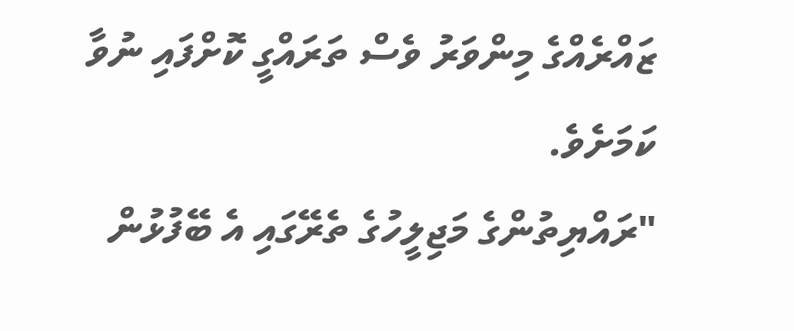ޒައްރެއްގެ މިންވަރު ވެސް ތަރައްގީ ކޮށްފައި ނުވާ ކަމަށެވެ.
"ރައްޔިތުންގެ މަޖިލީހުގެ ތެރޭގައި އެ ބޭފުޅުން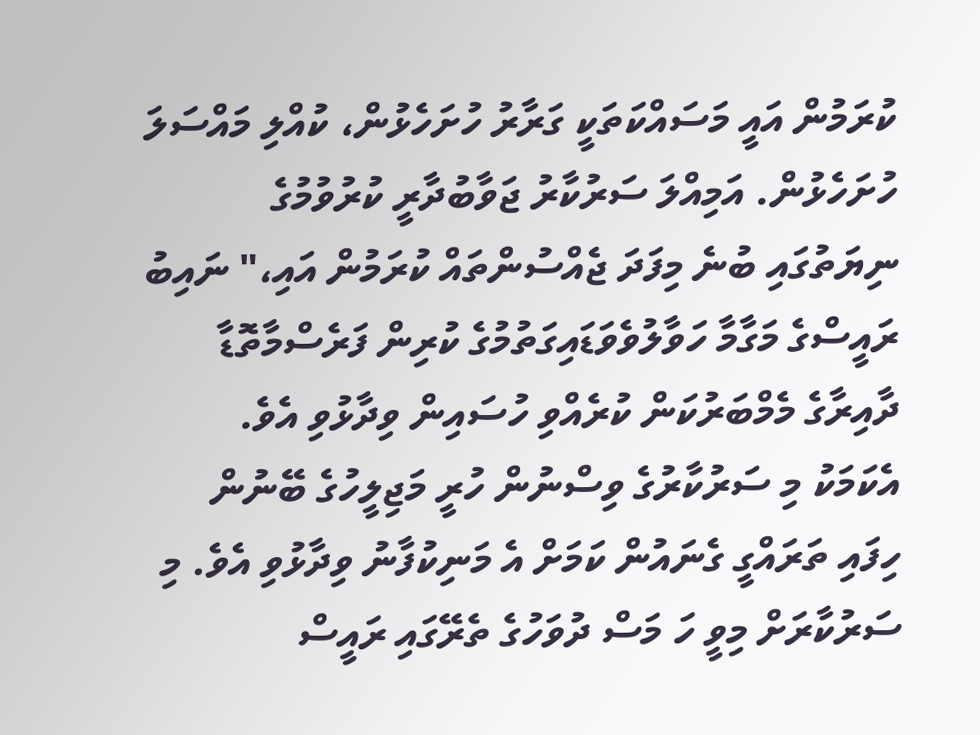ކުރަމުން އައީ މަސައްކަތަކީ ގަރާރު ހުށަހެޅުން، ކުއްލި މައްސަލަ ހުށަހެޅުން. އަމިއްލަ ސަރުކާރު ޖަވާބުދާރީ ކުރުވުމުގެ ނިޔަތުގައި ބުނެ މިފަދަ ޖެއްސުންތައް ކުރަމުން އައި،" ނައިބު ރައީސްގެ މަގާމާ ހަވާލުވެވަޑައިގަތުމުގެ ކުރިން ފަރެސްމާތޮޑާ ދާއިރާގެ މެމްބަރުކަން ކުރެއްވި ހުސައިން ވިދާޅުވި އެވެ.
އެކަމަކު މި ސަރުކާރުގެ ވިސްނުން ހުރީ މަޖިލީހުގެ ބޭނުން ހިފައި ތަރައްގީ ގެނައުން ކަމަށް އެ މަނިކުފާނު ވިދާޅުވި އެވެ. މި ސަރުކާރަށް މިވީ ހަ މަސް ދުވަހުގެ ތެރޭގައި ރައީސް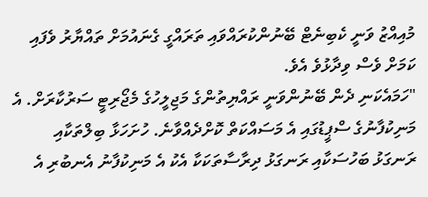މުއިއްޒު ވަނީ ކެބިނެޓް ބޭނުންކުރައްވައި ތަރައްގީ ގެނައުމަށް ތައްޔާރު ވެފައި ކަމަށް ވެސް ވިދާޅުވެ އެވެ.
"ހަމައެކަނި ދެން ބޭނުންވަނީ ރައްޔިތުންގެ މަޖިލީހުގެ މެޖޯރިޓީ ސަރުކާރަށް. އެ މަނިކުފާނުގެ ސްޕީޑުގައި އެ މަސައްކަތް ކޮށްދެއްވާނެ. ހުށަހަޅާ ބިލްތަކާއި ރަނގަޅު ބަހުސަކާއި ރަނގަޅު ދިރާސާތަކަކާ އެކު އެ މަނިކުފާނު އެނބުރި އެ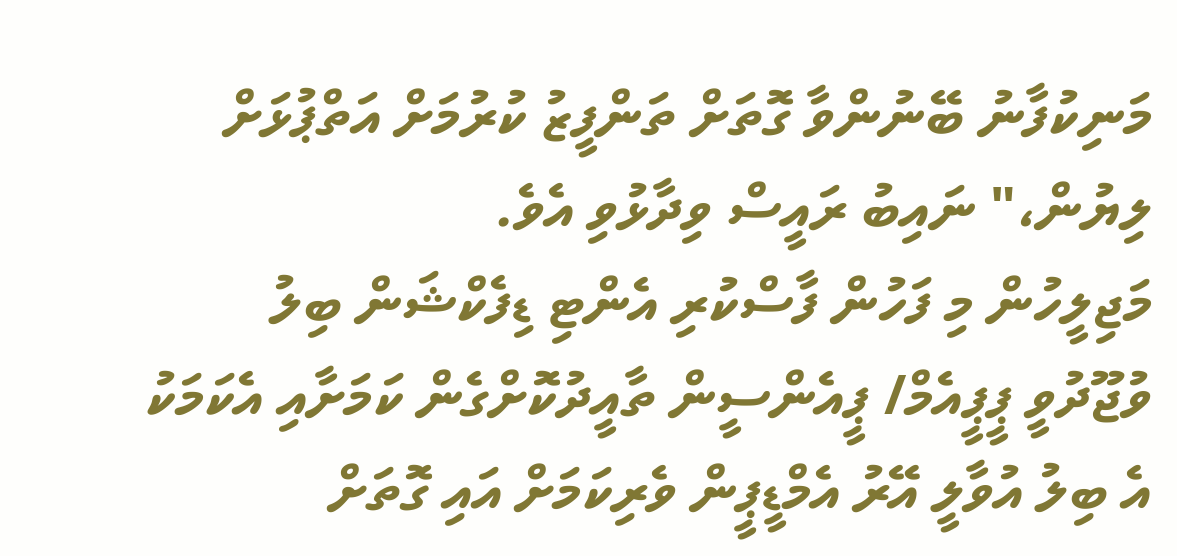މަނިކުފާނު ބޭނުންވާ ގޮތަށް ތަންފީޒު ކުރުމަށް އަތްޕުޅަށް ލިޔުން،" ނައިބު ރައީސް ވިދާޅުވި އެވެ.
މަޖިލީހުން މި ފަހުން ފާސްކުރި އެންޓި ޑިފެކްޝަން ބިލު ވުޖޫދުވީ ޕީޕީއެމް/ ޕީއެންސީން ތާއީދުކޮށްގެން ކަމަށާއި އެކަމަކު އެ ބިލު އުވާލީ އޭރު އެމްޑީޕީން ވެރިކަމަށް އައި ގޮތަށް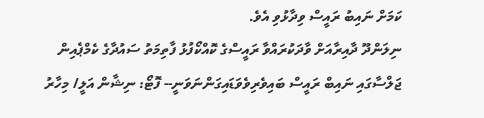ކަމަށް ނައިބު ރައީސް ވިދާޅުވި އެވެ.
ނިލަންދޫ ދާއިރާއަށް ވާދަކުރައްވާ ރައީސްގެ ކޮއްކޯފުޅު ފާތިމަތު ސައުދާގެ ކެމްޕެއިން ޖަލްސާގައި ނައިބް ރައީސް ބައިވެރިވެވަޑައިގަންނަވަނީ-- ފޮޓޯ: ނިޝާން އަލީ/ މިހާރު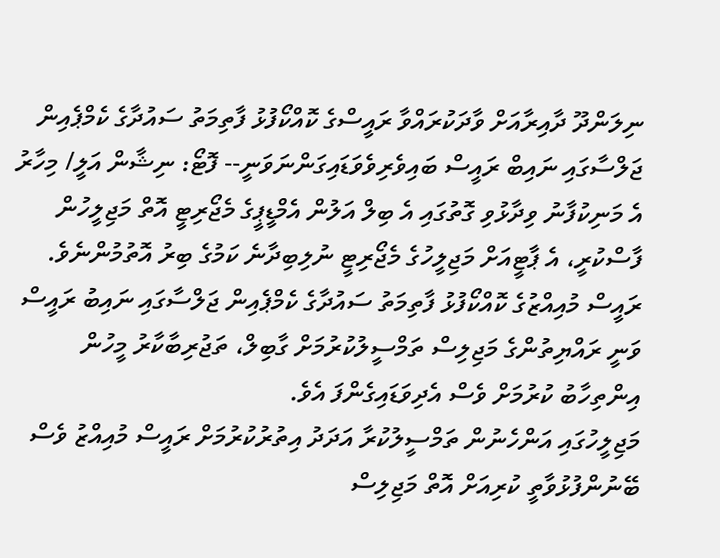ނިލަންދޫ ދާއިރާއަށް ވާދަކުރައްވާ ރައީސްގެ ކޮއްކޯފުޅު ފާތިމަތު ސައުދާގެ ކެމްޕެއިން ޖަލްސާގައި ނައިބް ރައީސް ބައިވެރިވެވަޑައިގަންނަވަނީ-- ފޮޓޯ: ނިޝާން އަލީ/ މިހާރު
އެ މަނިކުފާނު ވިދާޅުވި ގޮތުގައި އެ ބިލް އަލުން އެމްޑީޕީގެ މެޖޯރިޓީ އޮތް މަޖިލީހުން ފާސްކުރީ، އެ ޕާޓީއަށް މަޖިލީހުގެ މެޖޯރިޓީ ނުލިބިދާނެ ކަމުގެ ބިރު އޮތުމުންނެވެ.
ރައީސް މުއިއްޒުގެ ކޮއްކޯފުޅު ފާތިމަތު ސައުދާގެ ކެމްޕެއިން ޖަލްސާގައި ނައިބު ރައީސް ވަނީ ރައްޔިތުންގެ މަޖިލިސް ތަމްސީލުކުރުމަށް ގާބިލް، ތަޖުރިބާކާރު މީހުން އިންތިހާބު ކުރުމަށް ވެސް އެދިވަޑައިގެންފަ އެވެ.
މަޖިލީހުގައި އަންހެނުން ތަމްސީލުކުރާ އަދަދު އިތުރުކުރުމަށް ރައީސް މުއިއްޒު ވެސް ބޭނުންފުޅުވާތީ ކުރިއަށް އޮތް މަޖިލިސް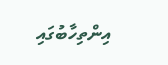އިންތިހާބުގައި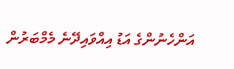އަންހެނުންގެ އަޑު އިއްވައިދޭނެ މެމްބަރުން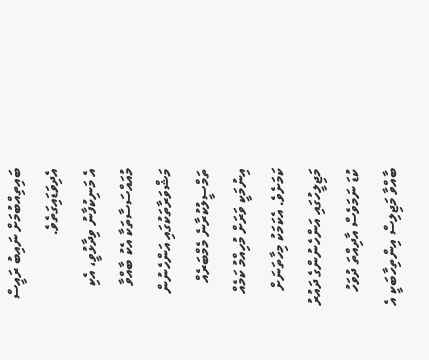ބައިތިއްބުމަށް ނައިބު ރައީސް އެދިވަޑައިގަތެވެ.
އެ މަނިކުފާނު ވިދާޅުވީ، އެކި މުއައްސަސާތަކާ އެކު ބާއްވާ މަޝްވަރާތަކުގައި އަންހެނުން ތަމްސީލުކުރާނެ މެމްބަރެއް އިނުމަކީ ވަރަށް މުހިއްމު ކަމެއް ކަމަށެވެ. އެކަމަކު މިހާތަނަށް މަޖިލީހުގައި އަންހެނުންގެ ދައުރު ކުޑަ ނަމަވެސް އާދިއްތަ ދުވަހު ބާއްވާ މަޖިލިސް އިންތިހާބަކީ އެ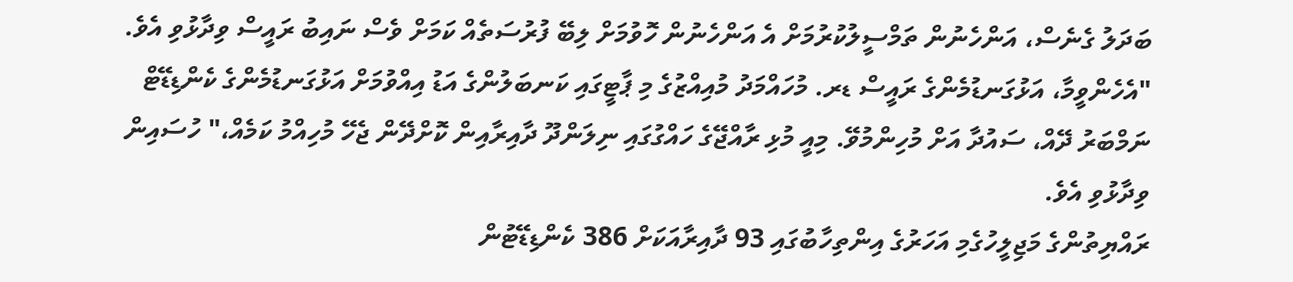ބަދަލު ގެނެސް، އަންހެނުން ތަމްސީލުކުރުމަށް އެ އަންހެނުން ހޮވުމަށް ލިބޭ ފުރުސަތެއް ކަމަށް ވެސް ނައިބު ރައީސް ވިދާޅުވި އެވެ.
"އެހެންވީމާ، އަޅުގަނޑުމެންގެ ރައީސް ޑރ. މުހައްމަދު މުއިއްޒުގެ މި ޕާޓީގައި ކަނބަލުންގެ އަޑު އިއްވުމަށް އަޅުގަނޑުމެންގެ ކެންޑިޑޭޓް ނަމްބަރު ދޭއް، ސައުދާ އަށް މުހިންމުވޭ. މިއީ މުޅި ރާއްޖޭގެ ހައްގުގައި ނިލަންދޫ ދާއިރާއިން ކޮށްދޭން ޖެހޭ މުހިއްމު ކަމެއް،" ހުސައިން ވިދާޅުވި އެވެ.
ރައްޔިތުންގެ މަޖިލީހުގެމި އަހަރުގެ އިންތިހާބުގައި 93 ދާއިރާއަކަށް 386 ކެންޑިޑޭޓުން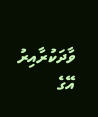ވާދަކުރާއިރު އޭގެ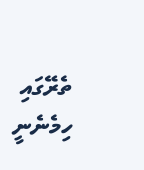ތެރޭގައި ހިމެނެނީ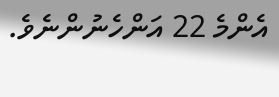އެންމެ 22 އަންހެނުންނެވެ.